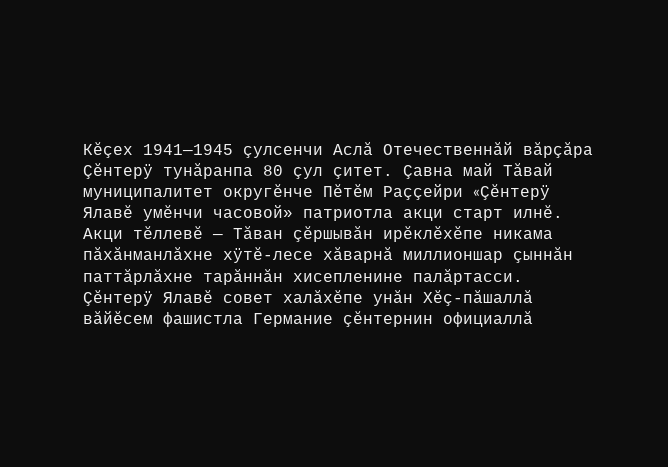Кĕçех 1941—1945 çулсенчи Аслă Отечественнăй вăрçăра Çĕнтерÿ тунăранпа 80 çул çитет. Çавна май Тăвай муниципалитет округĕнче Пĕтĕм Раççейри «Çĕнтерÿ Ялавĕ умĕнчи часовой» патриотла акци старт илнĕ.
Акци тĕллевĕ — Тăван çĕршывăн ирĕклĕхĕпе никама пăхăнманлăхне хÿтĕ-лесе хăварнă миллионшар çыннăн паттăрлăхне тарăннăн хисепленине палăртасси. Çĕнтерÿ Ялавĕ совет халăхĕпе унăн Хĕç-пăшаллă вăйĕсем фашистла Германие çĕнтернин официаллă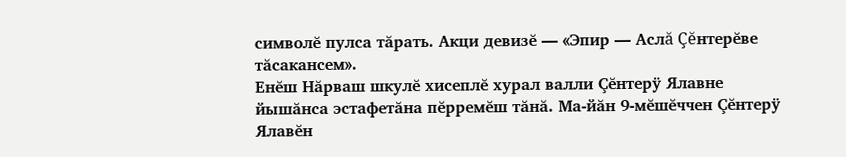символĕ пулса тăрать. Акци девизĕ — «Эпир — Аслă Çĕнтерĕве тăсакансем».
Енĕш Нăрваш шкулĕ хисеплĕ хурал валли Çĕнтерÿ Ялавне йышăнса эстафетăна пĕрремĕш тăнă. Ма-йăн 9-мĕшĕччен Çĕнтерÿ Ялавĕн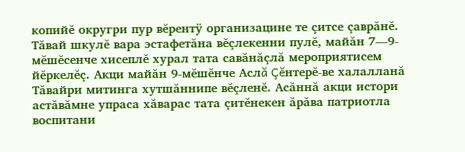копийĕ округри пур вĕрентÿ организацине те çитсе çаврăнĕ. Тăвай шкулĕ вара эстафетăна вĕçлекенни пулĕ, майăн 7—9-мĕшĕсенче хисеплĕ хурал тата савăнăçлă мероприятисем йĕркелĕç. Акци майăн 9-мĕшĕнче Аслă Çĕнтерĕ-ве халалланă Тăвайри митинга хутшăннипе вĕçленĕ. Асăннă акци истори астăвăмне упраса хăварас тата çитĕнекен ăрăва патриотла воспитани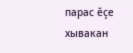парас ĕçе хывакан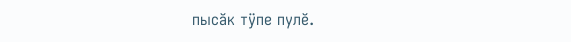пысăк тÿпе пулĕ.